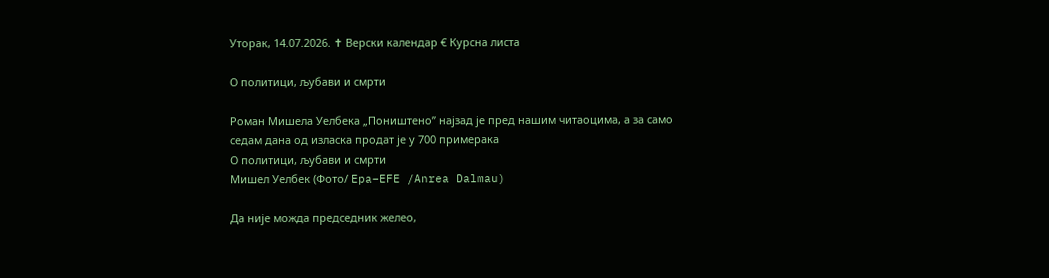Уторак, 14.07.2026. ✝ Верски календар € Курсна листа

О политици, љубави и смрти

Роман Мишела Уелбека „Поништено” најзад је пред нашим читаоцима, а за само седам дана од изласка продат је у 700 примерака
О политици, љубави и смрти
Мишел Уелбек (Фото/ Epa–EFE /Anrea Dalmau)

Да није можда председник желео,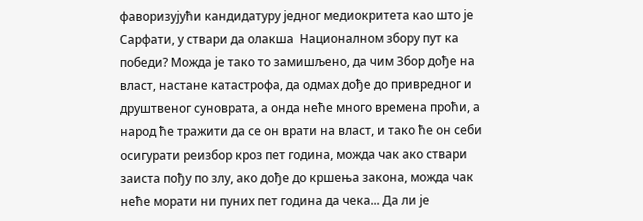фаворизујући кандидатуру једног медиокритета као што је Сарфати, у ствари да олакша  Националном збору пут ка победи? Можда је тако то замишљено, да чим Збор дође на власт, настане катастрофа, да одмах дође до привредног и друштвеног суноврата, а онда неће много времена проћи, а народ ће тражити да се он врати на власт, и тако ће он себи осигурати реизбор кроз пет година, можда чак ако ствари заиста пођу по злу, ако дође до кршења закона, можда чак неће морати ни пуних пет година да чека... Да ли је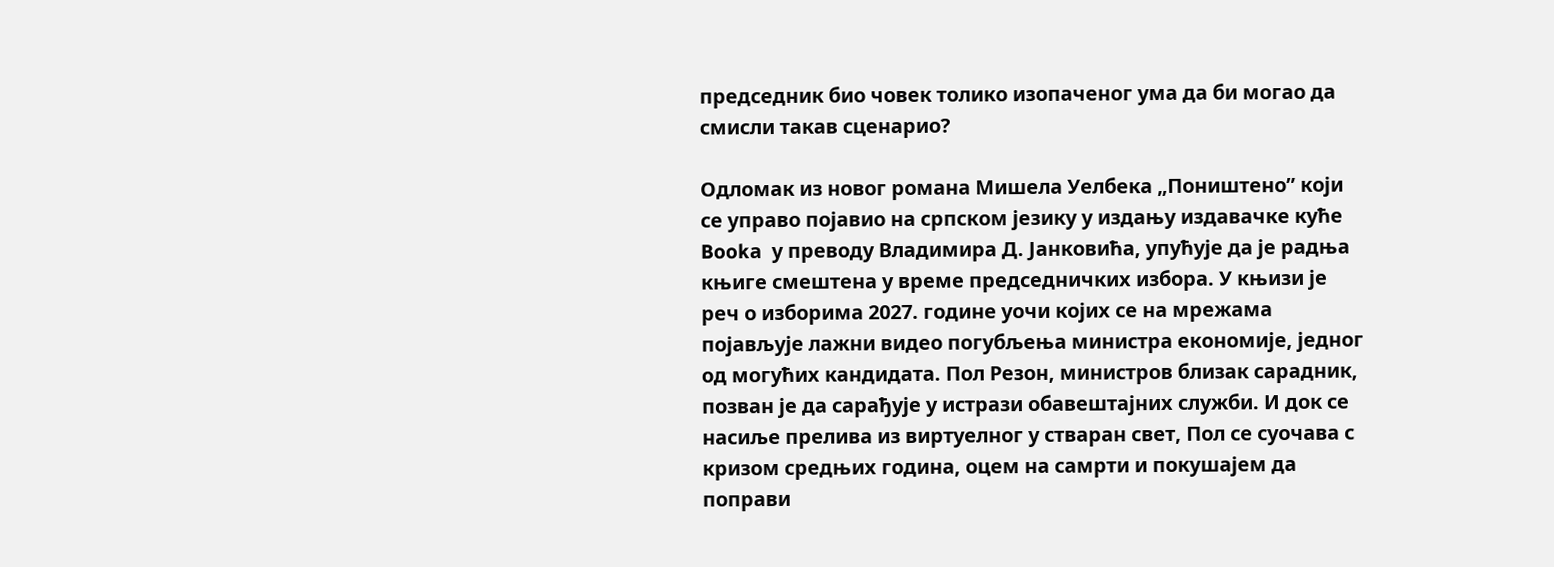председник био човек толико изопаченог ума да би могао да смисли такав сценарио?

Одломак из новог романа Мишела Уелбека „Поништено” који се управо појавио на српском језику у издању издавачке куће Bookа  у преводу Владимира Д. Јанковића, упућује да је радња књиге смештена у време председничких избора. У књизи је реч о изборима 2027. године уочи којих се на мрежама појављује лажни видео погубљења министра економије, једног од могућих кандидата. Пол Резон, министров близак сарадник, позван је да сарађује у истрази обавештајних служби. И док се насиље прелива из виртуелног у стваран свет, Пол се суочава с кризом средњих година, оцем на самрти и покушајем да поправи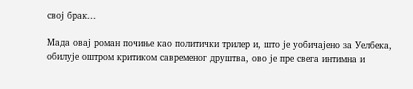свој брак...

Мада овај роман почиње као политички трилер и, што је уобичајено за Уелбека, обилује оштром критиком савременог друштва, ово је пре свега интимна и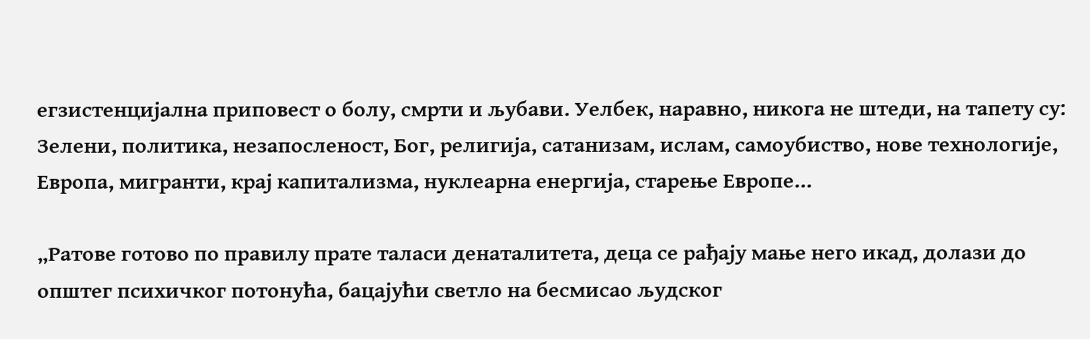егзистенцијална приповест о болу, смрти и љубави. Уелбек, наравно, никога не штеди, на тапету су: Зелени, политика, незапосленост, Бог, религија, сатанизам, ислам, самоубиство, нове технологије, Европа, мигранти, крај капитализма, нуклеарна енергија, старење Европе...

„Ратове готово по правилу прате таласи денаталитета, деца се рађају мање него икад, долази до општег психичког потонућа, бацајући светло на бесмисао људског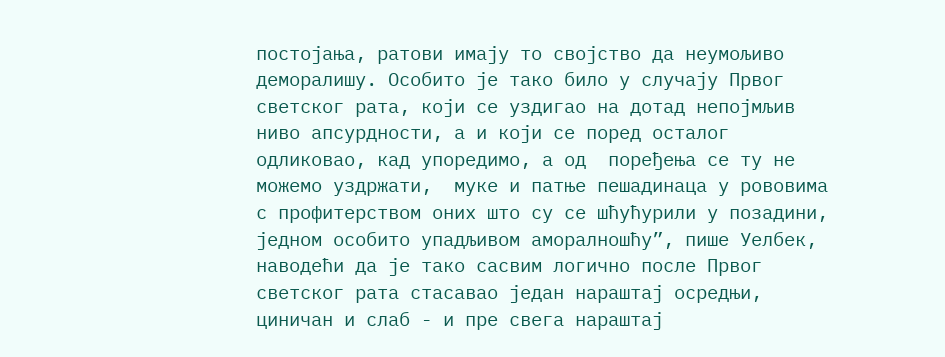постојања, ратови имају то својство да неумољиво деморалишу. Особито је тако било у случају Првог светског рата, који се уздигао на дотад непојмљив ниво апсурдности, а и који се поред осталог одликовао, кад упоредимо, а од  поређења се ту не можемо уздржати,  муке и патње пешадинаца у рововима с профитерством оних што су се шћућурили у позадини, једном особито упадљивом аморалношћу”, пише Уелбек, наводећи да је тако сасвим логично после Првог светског рата стасавао један нараштај осредњи, циничан и слаб - и пре свега нараштај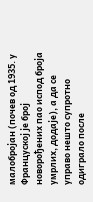малобројан (почев од 1935. у Француској је број новорођених пао испод броја умрлих, додаје), а да се управо нешто супротно одиграло после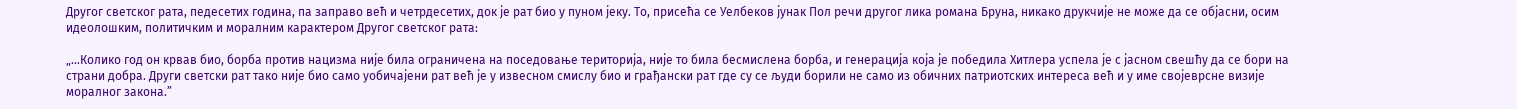Другог светског рата, педесетих година, па заправо већ и четрдесетих, док је рат био у пуном јеку. То, присећа се Уелбеков јунак Пол речи другог лика романа Бруна, никако друкчије не може да се објасни, осим идеолошким, политичким и моралним карактером Другог светског рата:

„...Колико год он крвав био, борба против нацизма није била ограничена на поседовање територија, није то била бесмислена борба, и генерација која је победила Хитлера успела је с јасном свешћу да се бори на страни добра. Други светски рат тако није био само уобичајени рат већ је у извесном смислу био и грађански рат где су се људи борили не само из обичних патриотских интереса већ и у име својеврсне визије моралног закона.”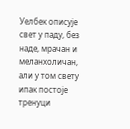Уелбек описује свет у паду, без наде, мрачан и меланхоличан, али у том свету ипак постоје тренуци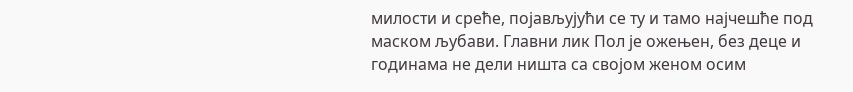милости и среће, појављујући се ту и тамо најчешће под маском љубави. Главни лик Пол је ожењен, без деце и годинама не дели ништа са својом женом осим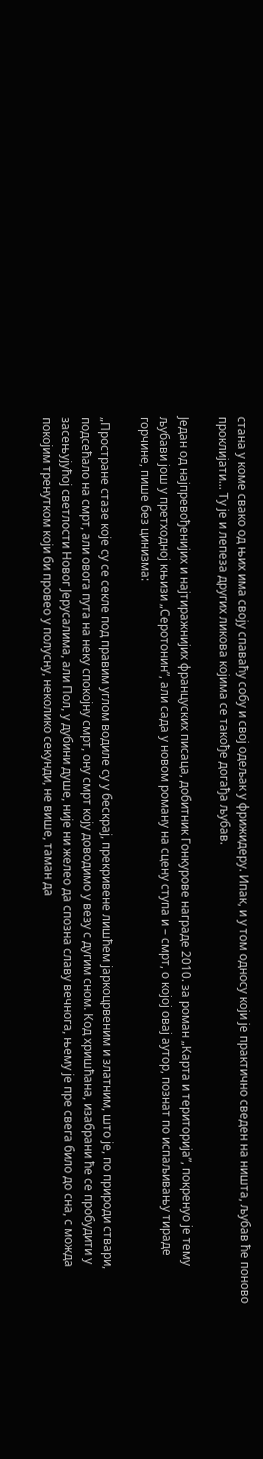стана у коме свако од њих има своју спаваћу собу и свој одељак у фрижидеру. Ипак, и у том односу који је практично сведен на ништа, љубав ће поново проклијати... Ту је и лепеза других ликова којима се такође догађа љубав.

Један од најпревођенијих и најтиражнијих француских писаца, добитник Гонкурове награде 2010. за роман „Карта и територија”, покренуо је тему љубави још у претходној књизи „Серотонин”, али сада у новом роману на сцену ступа и – смрт, о којој овај аутор, познат по испаљивању тираде горчине, пише без цинизма:

„Простране стазе које су се секле под правим углом водиле су у бескрај, прекривене лишћем јаркоцрвеним и златним, што је, по природи ствари, подсећало на смрт, али овога пута на неку спокојну смрт, ону смрт коју доводимо у везу с дугим сном. Код хришћана, изабрани ће се пробудити у засењујућој светлости Новог Јерусалима, али Пол, у дубини душе, није ни желео да спозна славу вечнога, њему је пре свега било до сна, с можда покојим тренутком који би провео у полусну, неколико секунди, не више, таман да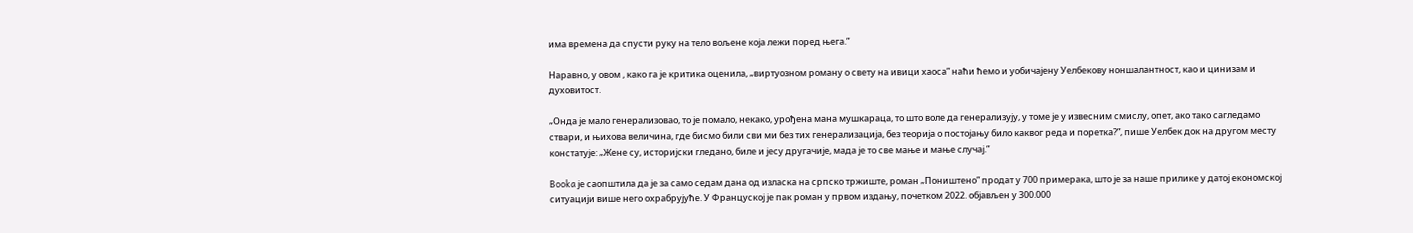има времена да спусти руку на тело вољене која лежи поред њега.”

Наравно, у овом , како га је критика оценила, „виртуозном роману о свету на ивици хаоса” наћи ћемо и уобичајену Уелбекову ноншалантност, као и цинизам и духовитост.

„Онда је мало генерализовао, то је помало, некако, урођена мана мушкараца, то што воле да генерализују, у томе је у извесним смислу, опет, ако тако сагледамо ствари, и њихова величина, где бисмо били сви ми без тих генерализација, без теорија о постојању било каквог реда и поретка?”, пише Уелбек док на другом месту констатује: „Жене су, историјски гледано, биле и јесу другачије, мада је то све мање и мање случај.”

Booka је саопштила да је за само седам дана од изласка на српско тржиште, роман „Поништено” продат у 700 примерака, што је за наше прилике у датој економској ситуацији више него охрабрујуће. У Француској је пак роман у првом издању, почетком 2022. објављен у 300.000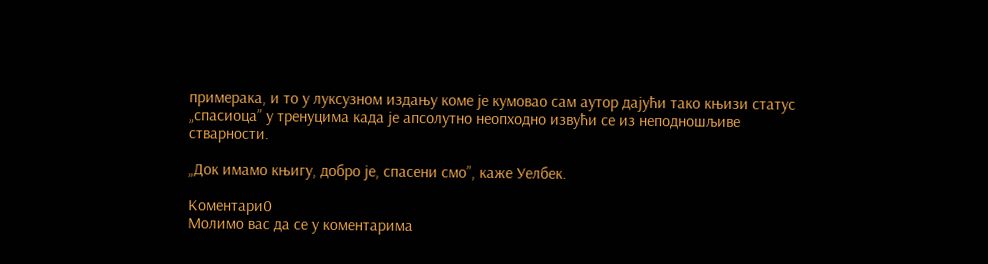примерака, и то у луксузном издању коме је кумовао сам аутор дајући тако књизи статус „спасиоца” у тренуцима када је апсолутно неопходно извући се из неподношљиве стварности.

„Док имамо књигу, добро је, спасени смо”, каже Уелбек.

Коментари0
Молимо вас да се у коментарима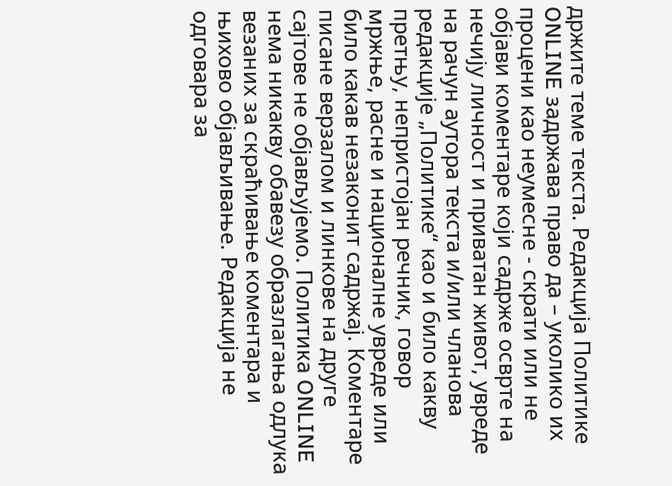држите теме текста. Редакција Политике ONLINE задржава право да – уколико их процени као неумесне - скрати или не објави коментаре који садрже осврте на нечију личност и приватан живот, увреде на рачун аутора текста и/или чланова редакције „Политике“ као и било какву претњу, непристојан речник, говор мржње, расне и националне увреде или било какав незаконит садржај. Коментаре писане верзалом и линкове на друге сајтове не објављујемо. Политика ONLINE нема никакву обавезу образлагања одлука везаних за скраћивање коментара и њихово објављивање. Редакција не одговара за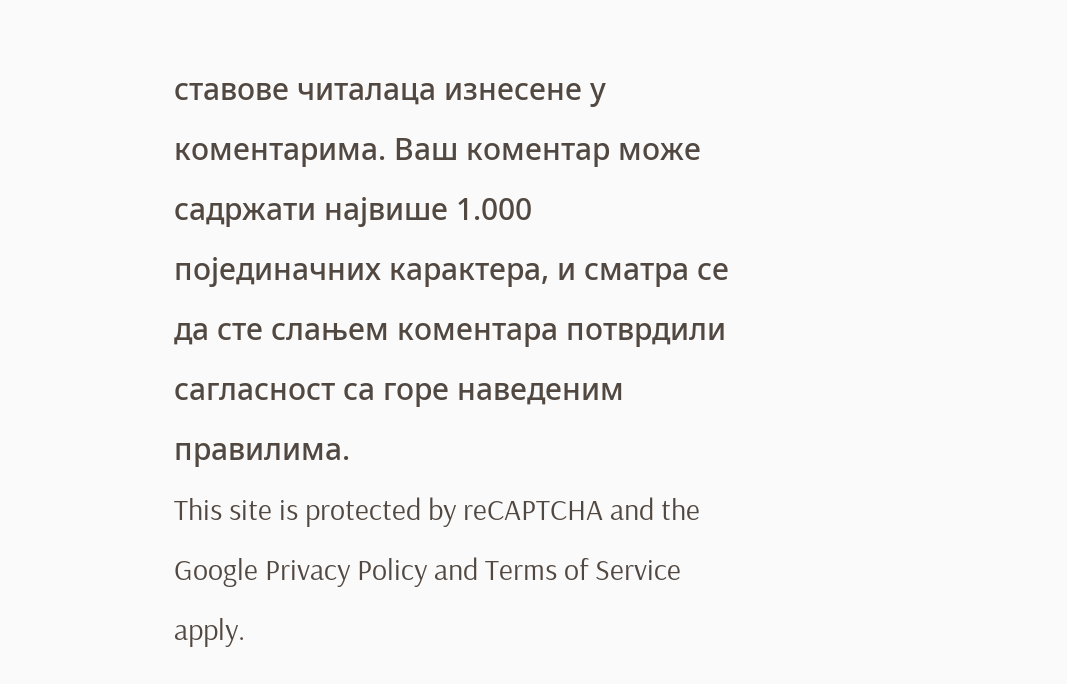ставове читалаца изнесене у коментарима. Ваш коментар може садржати највише 1.000 појединачних карактера, и сматра се да сте слањем коментара потврдили сагласност са горе наведеним правилима.
This site is protected by reCAPTCHA and the Google Privacy Policy and Terms of Service apply.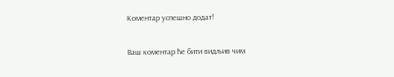Комeнтар успeшно додат!

Ваш комeнтар ћe бити видљив чим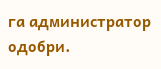га администратор одобри.